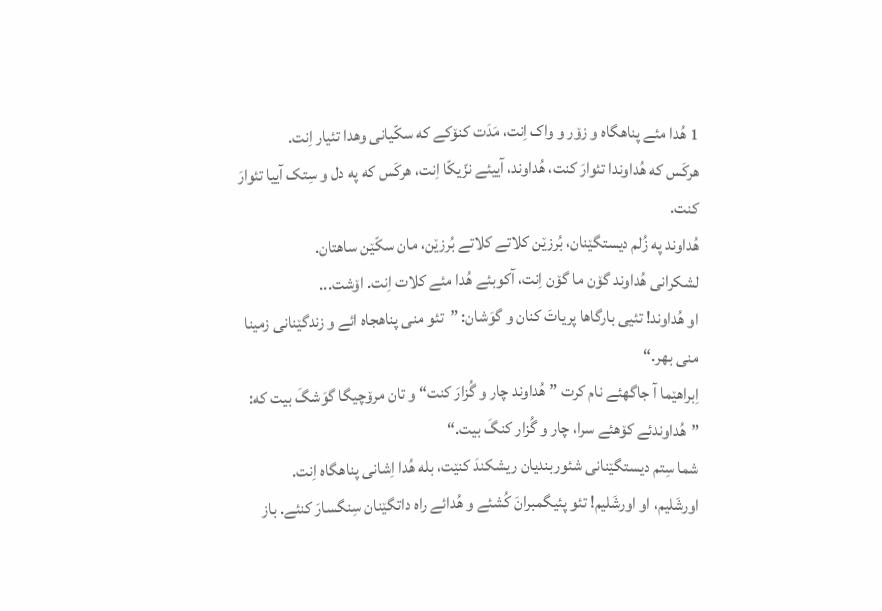1 هُدا مئے پناهگاه و زۆر و واک اِنت، مَدَت کنۆکے که سکّیانی وهدا تئیار اِنت.
هرکَس که هُداوندا تئوارَ کنت، هُداوند، آییئے نزّیکّا اِنت، هرکَس که په دل و سِتک آییا تئوارَ کنت.
هُداوند په زُلم دیستگێنان، بُرزێن کلاتے کلاتے بُرزێن، مان سکّێن ساهتان.
لشکرانی هُداوند گۆن ما گۆن اِنت، آکوبئے هُدا مئے کلات اِنت. اۆشت...
او هُداوند! تئیی بارگاها پریاتَ کنان و گوَشان: ”تئو منی پناهجاه ائے و زندگێنانی زمینا منی بهر.“
اِبراهێما آ جاگهئے نام کرت ”هُداوند چار و گُزارَ کنت“ و تان مرۆچیگا گوَشگَ بیت که: ”هُداوندئے کۆهئے سرا، چار و گُزار کنگَ بیت.“
شما سِتم دیستگێنانی شئوربندیان ریشکندَ کنێت، بله هُدا اِشانی پناهگاه اِنت.
اورشَلیم، او اورشَلیم! تئو پئیگمبرانَ کُشئے و هُدائے راه داتگێنان سِنگسارَ کنئے. باز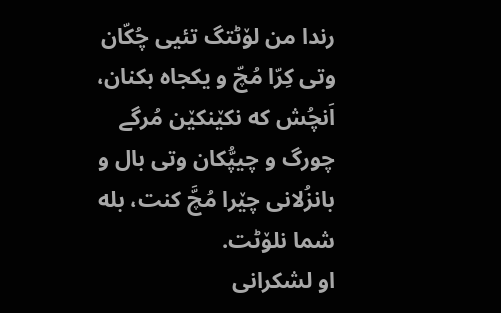رندا من لۆٹتگ تئیی چُکّان وتی کِرّا مُچّ و یکجاه بکنان، اَنچُش که نکێنکێن مُرگے چورگ و چیپُّکان وتی بال و بانزُلانی چێرا مُچَّ کنت، بله شما نلۆٹت.
او لشکرانی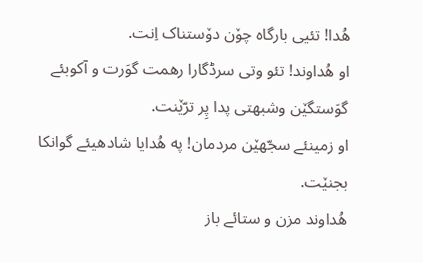هُدا! تئیی بارگاه چۆن دۆستناک اِنت.
او هُداوند! تئو وتی سرڈگارا رهمت گوَرت و آکوبئے گوَستگێن وشبهتی پدا پِر ترّێنت.
او زمینئے سجّهێن مردمان! په هُدایا شادهیئے گوانکا بجنێت.
هُداوند مزن و ستائے باز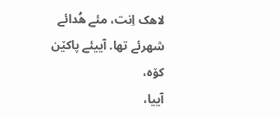لاهک اِنت، مئے هُدائے شهرئے تها. آییئے پاکێن کۆه،
آییا،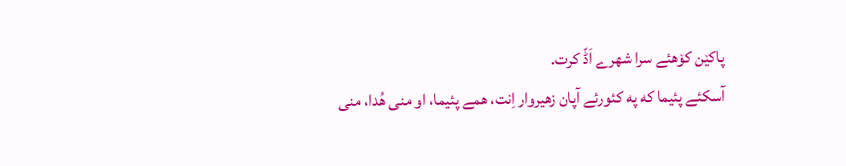پاکێن کۆهئے سرا شهرے اَڈّ کرت.
آسکئے پئیما که په کئورئے آپان زهیروار اِنت، همے پئیما، او منی هُدا، منی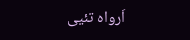اَرواه تئیی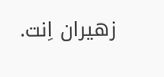زهیران اِنت.